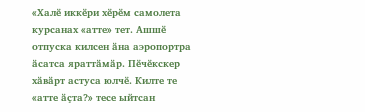«Халӗ иккӗри хӗрӗм самолета курсанах «атте» тет. Ашшӗ отпуска килсен ӑна аэропортра ӑсатса яраттӑмӑр. Пӗчӗкскер хӑвӑрт астуса юлчӗ. Килте те «атте ӑҫта?» тесе ыйтсан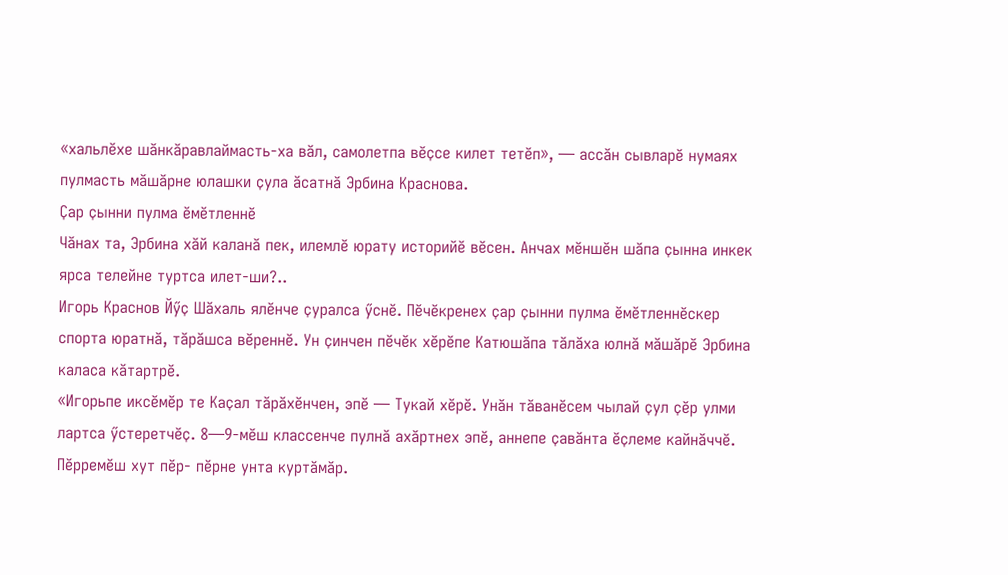«хальлӗхе шӑнкӑравлаймасть-ха вӑл, самолетпа вӗҫсе килет тетӗп», — ассӑн сывларӗ нумаях пулмасть мӑшӑрне юлашки ҫула ӑсатнӑ Эрбина Краснова.
Ҫар ҫынни пулма ӗмӗтленнӗ
Чӑнах та, Эрбина хӑй каланӑ пек, илемлӗ юрату историйӗ вӗсен. Анчах мӗншӗн шӑпа ҫынна инкек ярса телейне туртса илет-ши?..
Игорь Краснов Йӳҫ Шӑхаль ялӗнче ҫуралса ӳснӗ. Пӗчӗкренех ҫар ҫынни пулма ӗмӗтленнӗскер спорта юратнӑ, тӑрӑшса вӗреннӗ. Ун ҫинчен пӗчӗк хӗрӗпе Катюшӑпа тӑлӑха юлнӑ мӑшӑрӗ Эрбина каласа кӑтартрӗ.
«Игорьпе иксӗмӗр те Каҫал тӑрӑхӗнчен, эпӗ — Тукай хӗрӗ. Унӑн тӑванӗсем чылай ҫул ҫӗр улми лартса ӳстеретчӗҫ. 8—9-мӗш классенче пулнӑ ахӑртнех эпӗ, аннепе ҫавӑнта ӗҫлеме кайнӑччӗ. Пӗрремӗш хут пӗр- пӗрне унта куртӑмӑр.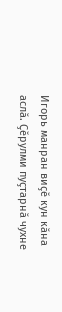Игорь манран виҫӗ кун кӑна аслӑ. Ҫӗрулми пуҫтарнӑ чухне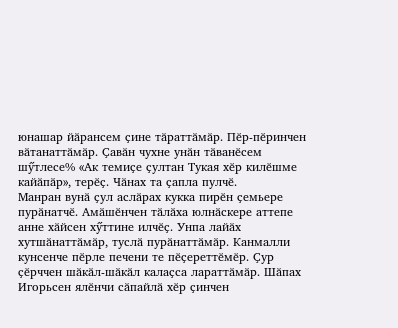юнашар йӑрансем ҫине тӑраттӑмӑр. Пӗр-пӗринчен вӑтанаттӑмӑр. Ҫавӑн чухне унӑн тӑванӗсем шӳтлесе% «Ак темиҫе ҫултан Тукая хӗр килӗшме кайӑпӑр», терӗҫ. Чӑнах та ҫапла пулчӗ.
Манран вунӑ ҫул аслӑрах кукка пирӗн ҫемьере пурӑнатчӗ. Амӑшӗнчен тӑлӑха юлнӑскере аттепе анне хӑйсен хӳттине илчӗҫ. Унпа лайӑх хутшӑнаттӑмӑр, туслӑ пурӑнаттӑмӑр. Канмалли кунсенче пӗрле печени те пӗҫереттӗмӗр. Ҫур ҫӗрччен шӑкӑл-шӑкӑл калаҫса лараттӑмӑр. Шӑпах Игорьсен ялӗнчи сӑпайлӑ хӗр ҫинчен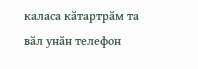каласа кӑтартрӑм та вӑл унӑн телефон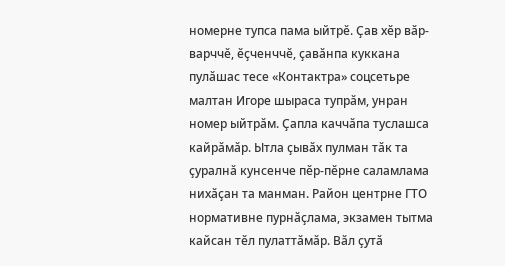номерне тупса пама ыйтрӗ. Ҫав хӗр вӑр-варччӗ, ӗҫченччӗ, ҫавӑнпа куккана пулӑшас тесе «Контактра» соцсетьре малтан Игоре шыраса тупрӑм, унран номер ыйтрӑм. Ҫапла каччӑпа туслашса кайрӑмӑр. Ытла ҫывӑх пулман тӑк та ҫуралнӑ кунсенче пӗр-пӗрне саламлама нихӑҫан та манман. Район центрне ГТО нормативне пурнӑҫлама, экзамен тытма кайсан тӗл пулаттӑмӑр. Вӑл ҫутӑ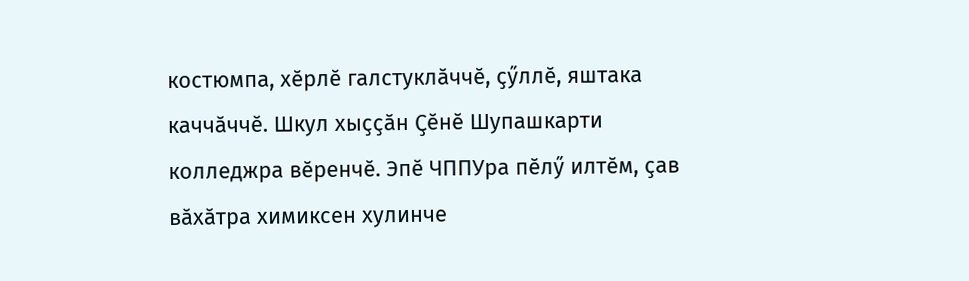костюмпа, хӗрлӗ галстуклӑччӗ, ҫӳллӗ, яштака каччӑччӗ. Шкул хыҫҫӑн Ҫӗнӗ Шупашкарти колледжра вӗренчӗ. Эпӗ ЧППУра пӗлӳ илтӗм, ҫав вӑхӑтра химиксен хулинче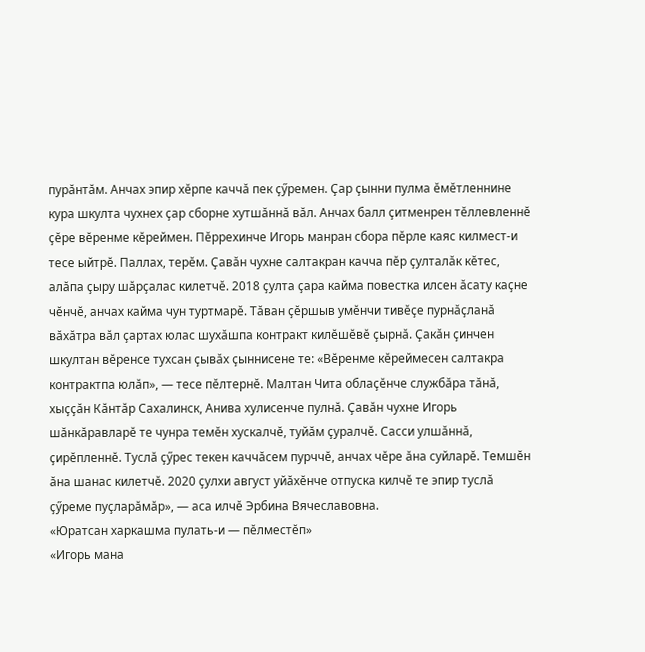пурӑнтӑм. Анчах эпир хӗрпе каччӑ пек ҫӳремен. Ҫар ҫынни пулма ӗмӗтленнине кура шкулта чухнех ҫар сборне хутшӑннӑ вӑл. Анчах балл ҫитменрен тӗллевленнӗ ҫӗре вӗренме кӗреймен. Пӗррехинче Игорь манран сбора пӗрле каяс килмест-и тесе ыйтрӗ. Паллах, терӗм. Ҫавӑн чухне салтакран качча пӗр ҫулталӑк кӗтес, алӑпа ҫыру шӑрҫалас килетчӗ. 2018 ҫулта ҫара кайма повестка илсен ӑсату каҫне чӗнчӗ, анчах кайма чун туртмарӗ. Тӑван ҫӗршыв умӗнчи тивӗҫе пурнӑҫланӑ вӑхӑтра вӑл ҫартах юлас шухӑшпа контракт килӗшӗвӗ ҫырнӑ. Ҫакӑн ҫинчен шкултан вӗренсе тухсан ҫывӑх ҫыннисене те: «Вӗренме кӗреймесен салтакра контрактпа юлӑп», — тесе пӗлтернӗ. Малтан Чита облаҫӗнче службӑра тӑнӑ, хыҫҫӑн Кӑнтӑр Сахалинск, Анива хулисенче пулнӑ. Ҫавӑн чухне Игорь шӑнкӑравларӗ те чунра темӗн хускалчӗ, туйӑм ҫуралчӗ. Сасси улшӑннӑ, ҫирӗпленнӗ. Туслӑ ҫӳрес текен каччӑсем пурччӗ, анчах чӗре ӑна суйларӗ. Темшӗн ӑна шанас килетчӗ. 2020 ҫулхи август уйӑхӗнче отпуска килчӗ те эпир туслӑ ҫӳреме пуҫларӑмӑр», — аса илчӗ Эрбина Вячеславовна.
«Юратсан харкашма пулать-и — пӗлместӗп»
«Игорь мана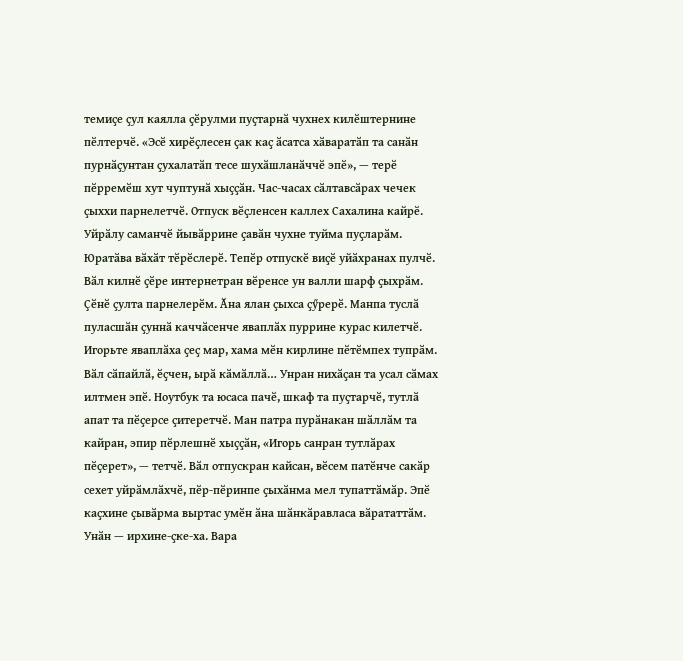темиҫе ҫул каялла ҫӗрулми пуҫтарнӑ чухнех килӗштернине пӗлтерчӗ. «Эсӗ хирӗҫлесен ҫак каҫ ӑсатса хӑваратӑп та санӑн пурнӑҫунтан ҫухалатӑп тесе шухӑшланӑччӗ эпӗ», — терӗ пӗрремӗш хут чуптунӑ хыҫҫӑн. Час-часах сӑлтавсӑрах чечек ҫыххи парнелетчӗ. Отпуск вӗҫленсен каллех Сахалина кайрӗ. Уйрӑлу саманчӗ йывӑррине ҫавӑн чухне туйма пуҫларӑм. Юратӑва вӑхӑт тӗрӗслерӗ. Тепӗр отпускӗ виҫӗ уйӑхранах пулчӗ. Вӑл килнӗ ҫӗре интернетран вӗренсе ун валли шарф ҫыхрӑм. Ҫӗнӗ ҫулта парнелерӗм. Ӑна ялан ҫыхса ҫӳрерӗ. Манпа туслӑ пуласшӑн ҫуннӑ каччӑсенче яваплӑх пуррине курас килетчӗ. Игорьте яваплӑха ҫеҫ мар, хама мӗн кирлине пӗтӗмпех тупрӑм. Вӑл сӑпайлӑ, ӗҫчен, ырӑ кӑмӑллӑ… Унран нихӑҫан та усал сӑмах илтмен эпӗ. Ноутбук та юсаса пачӗ, шкаф та пуҫтарчӗ, тутлӑ апат та пӗҫерсе ҫитеретчӗ. Ман патра пурӑнакан шӑллӑм та кайран, эпир пӗрлешнӗ хыҫҫӑн, «Игорь санран тутлӑрах пӗҫерет», — тетчӗ. Вӑл отпускран кайсан, вӗсем патӗнче сакӑр сехет уйрӑмлӑхчӗ, пӗр-пӗринпе ҫыхӑнма мел тупаттӑмӑр. Эпӗ каҫхине ҫывӑрма выртас умӗн ӑна шӑнкӑравласа вӑрататтӑм. Унӑн — ирхине-ҫке-ха. Вара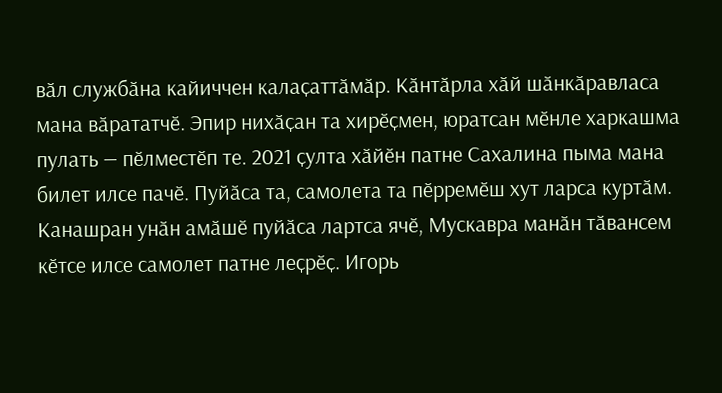вӑл службӑна кайиччен калаҫаттӑмӑр. Кӑнтӑрла хӑй шӑнкӑравласа мана вӑрататчӗ. Эпир нихӑҫан та хирӗҫмен, юратсан мӗнле харкашма пулать — пӗлместӗп те. 2021 ҫулта хӑйӗн патне Сахалина пыма мана билет илсе пачӗ. Пуйӑса та, самолета та пӗрремӗш хут ларса куртӑм. Канашран унӑн амӑшӗ пуйӑса лартса ячӗ, Мускавра манӑн тӑвансем кӗтсе илсе самолет патне леҫрӗҫ. Игорь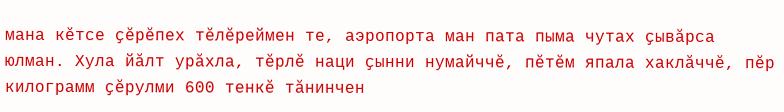мана кӗтсе ҫӗрӗпех тӗлӗреймен те, аэропорта ман пата пыма чутах ҫывӑрса юлман. Хула йӑлт урӑхла, тӗрлӗ наци ҫынни нумайччӗ, пӗтӗм япала хаклӑччӗ, пӗр килограмм ҫӗрулми 600 тенкӗ тӑнинчен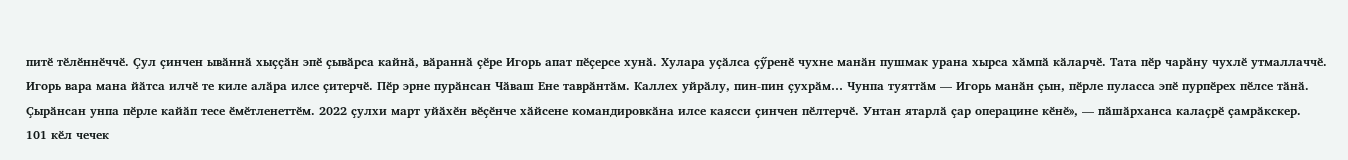питӗ тӗлӗннӗччӗ. Ҫул ҫинчен ывӑннӑ хыҫҫӑн эпӗ ҫывӑрса кайнӑ, вӑраннӑ ҫӗре Игорь апат пӗҫерсе хунӑ. Хулара уҫӑлса ҫӳренӗ чухне манӑн пушмак урана хырса хӑмпӑ кӑларчӗ. Тата пӗр чарӑну чухлӗ утмаллаччӗ. Игорь вара мана йӑтса илчӗ те киле алӑра илсе ҫитерчӗ. Пӗр эрне пурӑнсан Чӑваш Ене таврӑнтӑм. Каллех уйрӑлу, пин-пин ҫухрӑм… Чунпа туяттӑм — Игорь манӑн ҫын, пӗрле пуласса эпӗ пурпӗрех пӗлсе тӑнӑ. Ҫырӑнсан унпа пӗрле кайӑп тесе ӗмӗтленеттӗм. 2022 ҫулхи март уйӑхӗн вӗҫӗнче хӑйсене командировкӑна илсе каясси ҫинчен пӗлтерчӗ. Унтан ятарлӑ ҫар операцине кӗнӗ», — пӑшӑрханса калаҫрӗ ҫамрӑкскер.
101 кӗл чечек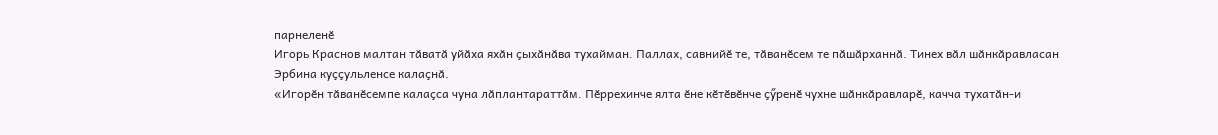парнеленӗ
Игорь Краснов малтан тӑватӑ уйӑха яхӑн ҫыхӑнӑва тухайман. Паллах, савнийӗ те, тӑванӗсем те пӑшӑрханнӑ. Тинех вӑл шӑнкӑравласан Эрбина куҫҫульленсе калаҫнӑ.
«Игорӗн тӑванӗсемпе калаҫса чуна лӑплантараттӑм. Пӗррехинче ялта ӗне кӗтӗвӗнче ҫӳренӗ чухне шӑнкӑравларӗ, качча тухатӑн-и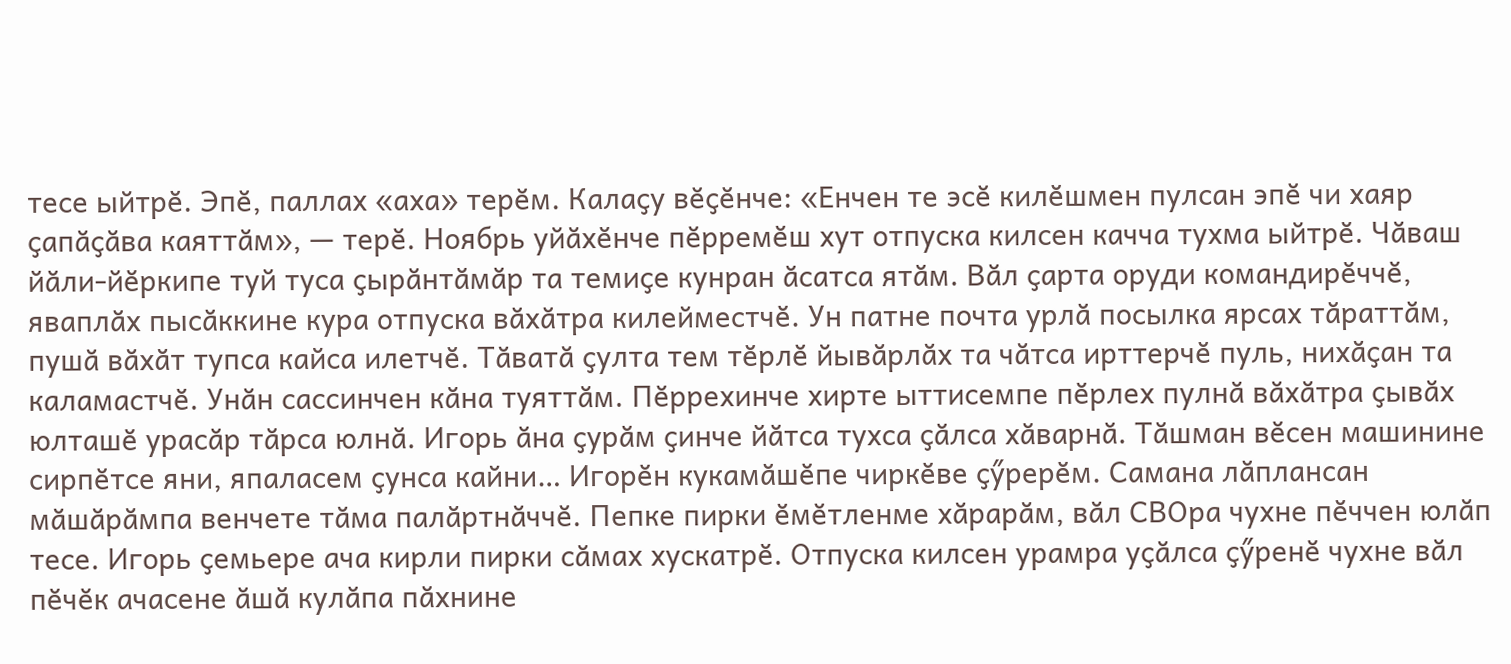тесе ыйтрӗ. Эпӗ, паллах «аха» терӗм. Калаҫу вӗҫӗнче: «Енчен те эсӗ килӗшмен пулсан эпӗ чи хаяр ҫапӑҫӑва каяттӑм», — терӗ. Ноябрь уйӑхӗнче пӗрремӗш хут отпуска килсен качча тухма ыйтрӗ. Чӑваш йӑли-йӗркипе туй туса ҫырӑнтӑмӑр та темиҫе кунран ӑсатса ятӑм. Вӑл ҫарта оруди командирӗччӗ, яваплӑх пысӑккине кура отпуска вӑхӑтра килейместчӗ. Ун патне почта урлӑ посылка ярсах тӑраттӑм, пушӑ вӑхӑт тупса кайса илетчӗ. Тӑватӑ ҫулта тем тӗрлӗ йывӑрлӑх та чӑтса ирттерчӗ пуль, нихӑҫан та каламастчӗ. Унӑн сассинчен кӑна туяттӑм. Пӗррехинче хирте ыттисемпе пӗрлех пулнӑ вӑхӑтра ҫывӑх юлташӗ урасӑр тӑрса юлнӑ. Игорь ӑна ҫурӑм ҫинче йӑтса тухса ҫӑлса хӑварнӑ. Тӑшман вӗсен машинине сирпӗтсе яни, япаласем ҫунса кайни… Игорӗн кукамӑшӗпе чиркӗве ҫӳрерӗм. Самана лӑплансан мӑшӑрӑмпа венчете тӑма палӑртнӑччӗ. Пепке пирки ӗмӗтленме хӑрарӑм, вӑл СВОра чухне пӗччен юлӑп тесе. Игорь ҫемьере ача кирли пирки сӑмах хускатрӗ. Отпуска килсен урамра уҫӑлса ҫӳренӗ чухне вӑл пӗчӗк ачасене ӑшӑ кулӑпа пӑхнине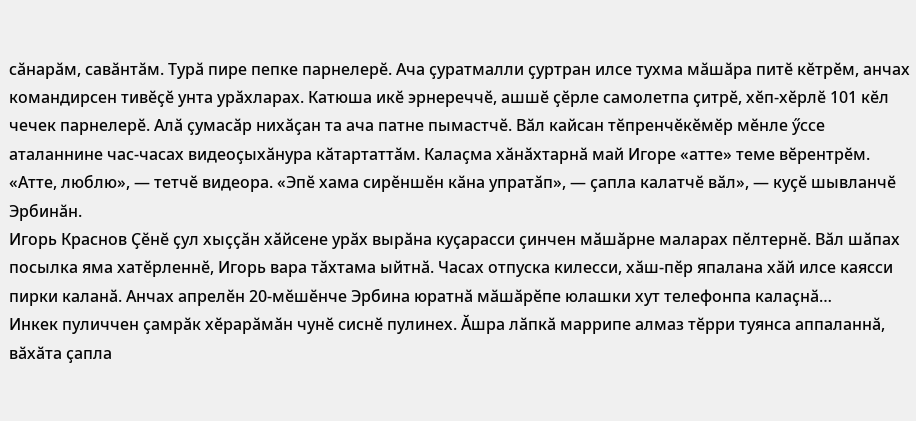сӑнарӑм, савӑнтӑм. Турӑ пире пепке парнелерӗ. Ача ҫуратмалли ҫуртран илсе тухма мӑшӑра питӗ кӗтрӗм, анчах командирсен тивӗҫӗ унта урӑхларах. Катюша икӗ эрнереччӗ, ашшӗ ҫӗрле самолетпа ҫитрӗ, хӗп-хӗрлӗ 101 кӗл чечек парнелерӗ. Алӑ ҫумасӑр нихӑҫан та ача патне пымастчӗ. Вӑл кайсан тӗпренчӗкӗмӗр мӗнле ӳссе аталаннине час-часах видеоҫыхӑнура кӑтартаттӑм. Калаҫма хӑнӑхтарнӑ май Игоре «атте» теме вӗрентрӗм. «Атте, люблю», — тетчӗ видеора. «Эпӗ хама сирӗншӗн кӑна упратӑп», — ҫапла калатчӗ вӑл», — куҫӗ шывланчӗ Эрбинӑн.
Игорь Краснов Ҫӗнӗ ҫул хыҫҫӑн хӑйсене урӑх вырӑна куҫарасси ҫинчен мӑшӑрне маларах пӗлтернӗ. Вӑл шӑпах посылка яма хатӗрленнӗ, Игорь вара тӑхтама ыйтнӑ. Часах отпуска килесси, хӑш-пӗр япалана хӑй илсе каясси пирки каланӑ. Анчах апрелӗн 20-мӗшӗнче Эрбина юратнӑ мӑшӑрӗпе юлашки хут телефонпа калаҫнӑ…
Инкек пуличчен ҫамрӑк хӗрарӑмӑн чунӗ сиснӗ пулинех. Ӑшра лӑпкӑ маррипе алмаз тӗрри туянса аппаланнӑ, вӑхӑта ҫапла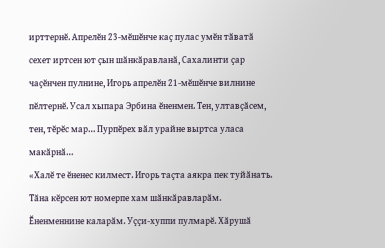ирттернӗ. Апрелӗн 23-мӗшӗнче каҫ пулас умӗн тӑватӑ сехет иртсен ют ҫын шӑнкӑравланӑ, Сахалинти ҫар чаҫӗнчен пулнине, Игорь апрелӗн 21-мӗшӗнче вилнине пӗлтернӗ. Усал хыпара Эрбина ӗненмен. Тен, ултавҫӑсем, тен, тӗрӗс мар… Пурпӗрех вӑл урайне выртса уласа макӑрнӑ…
«Халӗ те ӗненес килмест. Игорь таҫта аякра пек туйӑнать. Тӑна кӗрсен ют номерпе хам шӑнкӑравларӑм. Ӗненменнине каларӑм. Уҫҫи-хуппи пулмарӗ. Хӑрушӑ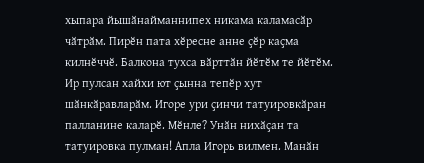хыпара йышӑнайманнипех никама каламасӑр чӑтрӑм. Пирӗн пата хӗресне анне ҫӗр каҫма килнӗччӗ. Балкона тухса вӑрттӑн йӗтӗм те йӗтӗм. Ир пулсан хайхи ют ҫынна тепӗр хут шӑнкӑравларӑм. Игоре ури ҫинчи татуировкӑран палланине каларӗ. Мӗнле? Унӑн нихӑҫан та татуировка пулман! Апла Игорь вилмен. Манӑн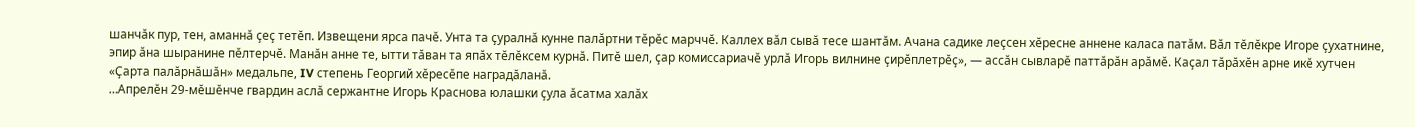шанчӑк пур, тен, аманнӑ ҫеҫ тетӗп. Извещени ярса пачӗ. Унта та ҫуралнӑ кунне палӑртни тӗрӗс марччӗ. Каллех вӑл сывӑ тесе шантӑм. Ачана садике леҫсен хӗресне аннене каласа патӑм. Вӑл тӗлӗкре Игоре ҫухатнине, эпир ӑна шыранине пӗлтерчӗ. Манӑн анне те, ытти тӑван та япӑх тӗлӗксем курнӑ. Питӗ шел, ҫар комиссариачӗ урлӑ Игорь вилнине ҫирӗплетрӗҫ», — ассӑн сывларӗ паттӑрӑн арӑмӗ. Каҫал тӑрӑхӗн арне икӗ хутчен «Ҫарта палӑрнӑшӑн» медальпе, IV степень Георгий хӗресӗпе наградӑланӑ.
…Апрелӗн 29-мӗшӗнче гвардин аслӑ сержантне Игорь Краснова юлашки ҫула ӑсатма халӑх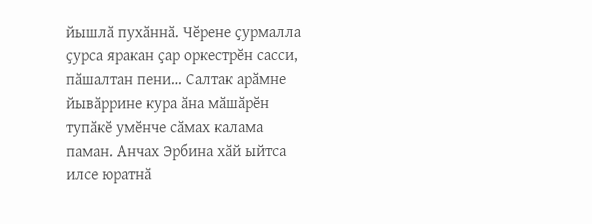йышлӑ пухӑннӑ. Чӗрене ҫурмалла ҫурса яракан ҫар оркестрӗн сасси, пӑшалтан пени… Салтак арӑмне йывӑррине кура ӑна мӑшӑрӗн тупӑкӗ умӗнче сӑмах калама паман. Анчах Эрбина хӑй ыйтса илсе юратнӑ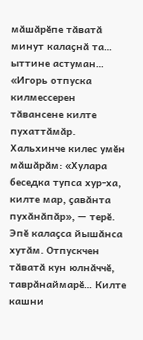мӑшӑрӗпе тӑватӑ минут калаҫнӑ та… ыттине астуман…
«Игорь отпуска килмессерен тӑвансене килте пухаттӑмӑр. Хальхинче килес умӗн мӑшӑрӑм: «Хулара беседка тупса хур-ха, килте мар, ҫавӑнта пухӑнӑпӑр», — терӗ. Эпӗ калаҫса йышӑнса хутӑм. Отпускчен тӑватӑ кун юлнӑччӗ, таврӑнаймарӗ… Килте кашни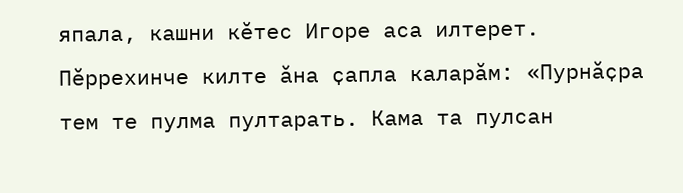япала, кашни кӗтес Игоре аса илтерет. Пӗррехинче килте ӑна ҫапла каларӑм: «Пурнӑҫра тем те пулма пултарать. Кама та пулсан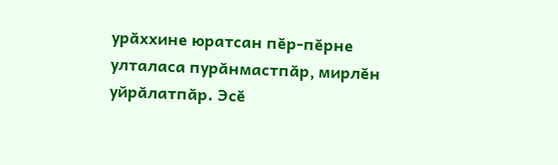урӑххине юратсан пӗр-пӗрне улталаса пурӑнмастпӑр, мирлӗн уйрӑлатпӑр. Эсӗ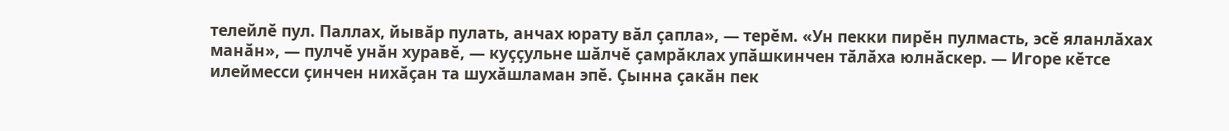телейлӗ пул. Паллах, йывӑр пулать, анчах юрату вӑл ҫапла», — терӗм. «Ун пекки пирӗн пулмасть, эсӗ яланлӑхах манӑн», — пулчӗ унӑн хуравӗ, — куҫҫульне шӑлчӗ ҫамрӑклах упӑшкинчен тӑлӑха юлнӑскер. — Игоре кӗтсе илеймесси ҫинчен нихӑҫан та шухӑшламан эпӗ. Ҫынна ҫакӑн пек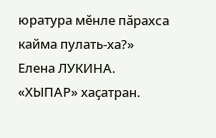юратура мӗнле пӑрахса кайма пулать-ха?»
Елена ЛУКИНА.
«ХЫПАР» хаҫатран.